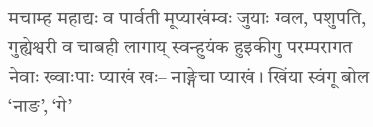मचाम्ह महाद्यः व पार्वती मूप्याखंम्वः जुयाः ग्वल, पशुपति, गुह्येश्वरी व चाबही लागाय् स्वन्हुयंक हुइकीगु परम्परागत नेवाः ख्वाःपाः प्याखं खः– नाङ्गेचा प्याखं । खिंया स्वंगू बोल ‘नाङ’, ‘गे’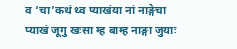व ‘चा’कथं थ्व प्याखंया नां नाङ्गेचा प्याखं जूगु खःसा म्ह बाम्ह नाङ्गा जुयाः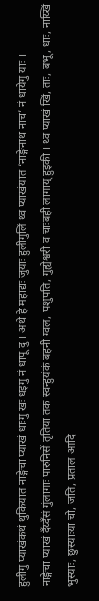हुलीगु प्याखंकथं थुकियात नाङ्गेचा प्याखं धाःगु खः धइगु नं धापू दु । अथे हे महाद्यः जुयाः हुलीगुलिं थ्व प्याखंयात ‘नाङ्गेनाथ नाच’ नं धायेगु याः ।
नाङ्गेचा प्याखं दँय्दँसं गुंलागाः पारुनिसें तृतिया तक स्वन्हुयंकं बहनी ग्वल, पशुपति, गुह्येश्वरी व चाःबही लागाय् हुइकी । थ्व प्याखं खिं, ताः, बभू, धाः, नाय्खिं भुस्याः, छुस्याःया चो, जति, प्रताल आदि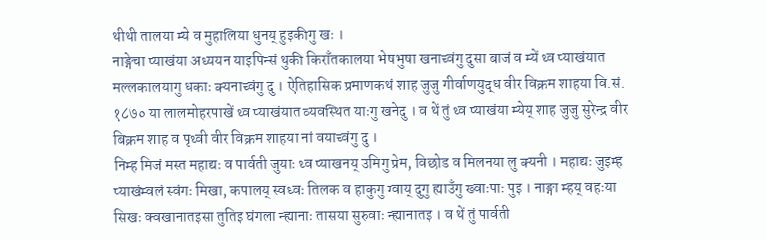थीथी तालया म्ये व मुहालिया धुनय् हुइकीगु खः ।
नाङ्गेचा प्याखंया अध्ययन याइपिन्सं थुकी किराँतकालया भेषभुषा खनाच्वंगु दुसा बाजं व म्यें थ्व प्याखंयात मल्लकालयागु धकाः क्यनाच्वंगु दु । ऐतिहासिक प्रमाणकथं शाह जुजु गीर्वाणयुद्ध वीर विक्रम शाहया वि.सं. १८७० या लालमोहरपाखें थ्व प्याखंयात व्यवस्थित याःगु खनेदु । व थें तुं थ्व प्याखंया म्येय् शाह जुजु सुरेन्द्र वीर बिक्रम शाह व पृथ्वी वीर विक्रम शाहया नां वयाच्वंगु दु ।
निम्ह मिजं मस्त महाद्यः व पार्वती जुयाः थ्व प्याखनय् उमिगु प्रेम, विछोड व मिलनया लु क्यनी । महाद्यः जुइम्ह प्याखंम्वलं स्वंगः मिखा, कपालय् स्वध्वः तिलक व हाकुगु ग्वाय् दुगु ह्याउँगु ख्वाःपाः पुइ । नाङ्गा म्हय् वहःया सिखः क्वखानातइसा तुतिइ घंगला न्ह्यानाः तासया सुरुवाः न्ह्यानातइ । व थें तुं पार्वती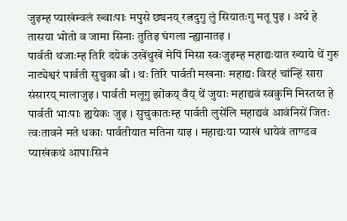जुइम्ह प्याखंम्वलं ख्वाःपाः मपुसे छ्यनय् रत्नदुगु लुं सियातःगु मतू पुइ । अथे हे तासया भोतो व जामा सिनाः तुतिइ घंगला न्ह्यानातइ ।
पार्वती थजाःम्ह तिरि दयेकं उखेंथुखें मेपिं मिसा स्वःजुइम्ह महाद्यःयात ख्याये थें गुरु नाट्येश्वरं पार्वती सुचुका बी । थः तिरि पार्वती मखनाः महाद्यः विरहं चांन्हिं सारा संसारय् मालाजुइ । पार्वती मलूगु झोंकय् वँय् थें जुयाः महाद्यवं स्वकुमि मिस्तय्त हे पार्वती भाःपाः ह्ययेकः जुइ । सुचुकातःम्ह पार्वती लुसेंलि महाद्यवं आवंनिसें जितः त्वःतावने मते धकाः पार्वतीयात मतिना याइ । महाद्यःया प्याखं धायेवं ताण्डव प्याखंकथं आपाःसिनं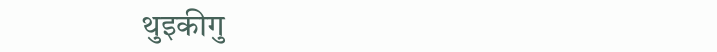थुइकीगु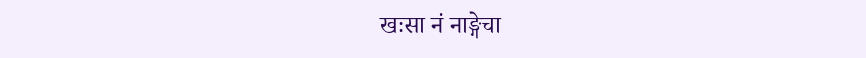खःसा नं नाङ्गेचा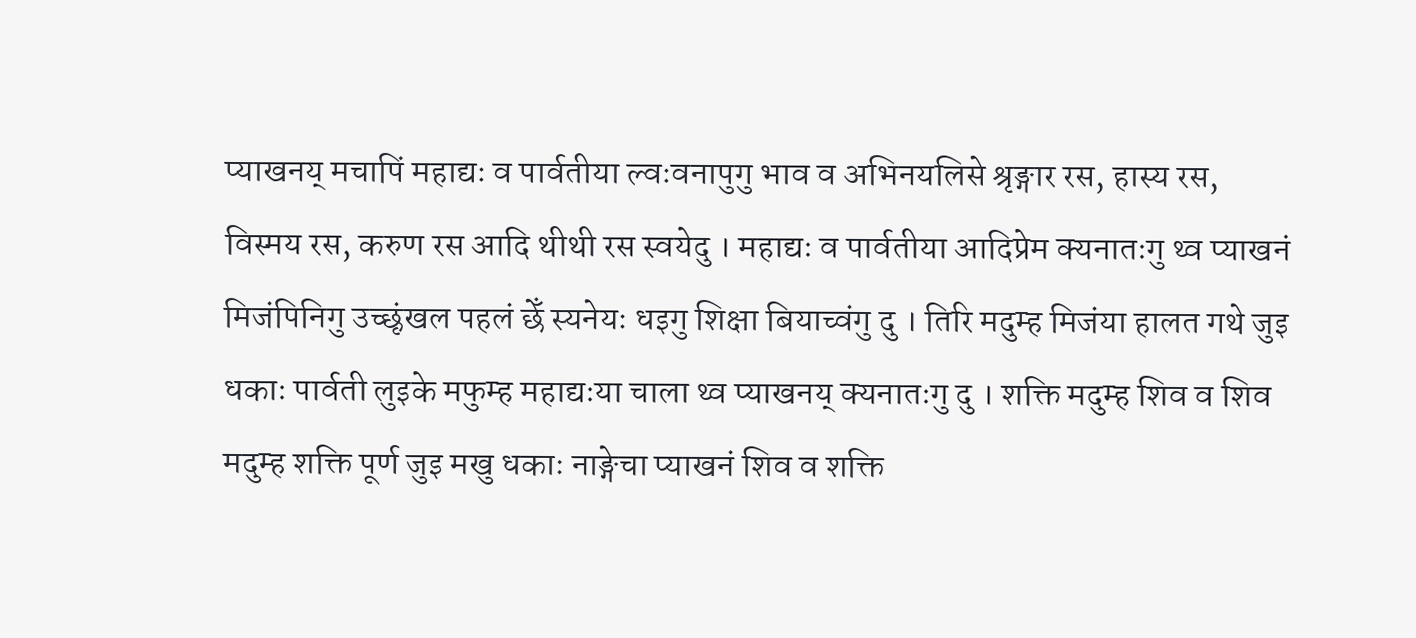प्याखनय् मचापिं महाद्यः व पार्वतीया ल्वःवनापुगु भाव व अभिनयलिसे श्रृङ्गार रस, हास्य रस, विस्मय रस, करुण रस आदि थीथी रस स्वयेदु । महाद्यः व पार्वतीया आदिप्रेम क्यनातःगु थ्व प्याखनं मिजंपिनिगु उच्छृंखल पहलं छेँ स्यनेयः धइगु शिक्षा बियाच्वंगु दु । तिरि मदुम्ह मिजंया हालत गथे जुइ धकाः पार्वती लुइके मफुम्ह महाद्यःया चाला थ्व प्याखनय् क्यनातःगु दु । शक्ति मदुम्ह शिव व शिव मदुम्ह शक्ति पूर्ण जुइ मखु धकाः नाङ्गेचा प्याखनं शिव व शक्ति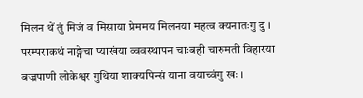मिलन थें तुं मिजं व मिसाया प्रेममय मिलनया महत्व क्यनातःगु दु ।
परम्पराकथं नाङ्गेचा प्याखंया व्ववस्थापन चाःबही चारुमती विहारया बज्रपाणी लोकेश्वर गुथिया शाक्यपिन्सं याना वयाच्वंगु खः ।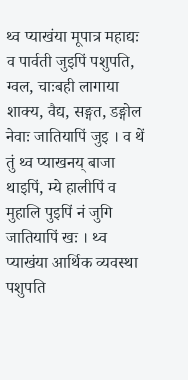थ्व प्याखंया मूपात्र महाद्यः व पार्वती जुइपिं पशुपति, ग्वल, चाःबही लागाया शाक्य, वैद्य, सङ्गत, डङ्गोल नेवाः जातियापिं जुइ । व थें तुं थ्व प्याखनय् बाजा थाइपिं, म्ये हालीपिं व मुहालि पुइपिं नं जुगि जातियापिं खः । थ्व प्याखंया आर्थिक व्यवस्था पशुपति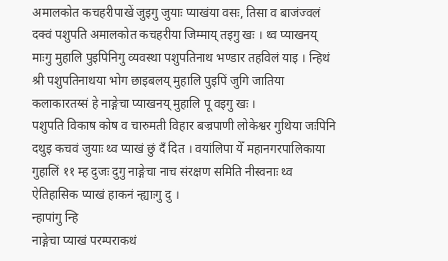अमालकोत कचहरीपाखें जुइगु जुयाः प्याखंया वसः, तिसा व बाजंज्वलं दक्वं पशुपति अमालकोत कचहरीया जिम्माय् तइगु खः । थ्व प्याखनय् माःगु मुहालि पुइपिनिगु व्यवस्था पशुपतिनाथ भण्डार तहविलं याइ । न्हिथं श्री पशुपतिनाथया भोग छाइबलय् मुहालि पुइपिं जुगि जातिया कलाकारतय्सं हे नाङ्गेचा प्याखनय् मुहालि पू वइगु खः ।
पशुपति विकाष कोष व चारुमती विहार बज्रपाणी लोकेश्वर गुथिया जःपिनि दथुइ कचवं जुयाः थ्व प्याखं छुं दँ दित । वयांलिपा येँ महानगरपालिकाया गुहालिं ११ म्ह दुजः दुगु नाङ्गेचा नाच संरक्षण समिति नीस्वनाः थ्व ऐतिहासिक प्याखं हाकनं न्ह्याःगु दु ।
न्हापांगु न्हि
नाङ्गेचा प्याखं परम्पराकथं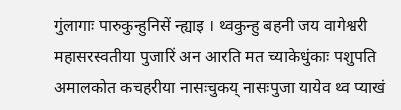गुंलागाः पारुकुन्हुनिसें न्ह्याइ । थ्वकुन्हु बहनी जय वागेश्वरी महासरस्वतीया पुजारिं अन आरति मत च्याकेधुंकाः पशुपति अमालकोत कचहरीया नासःचुकय् नासःपुजा यायेव थ्व प्याखं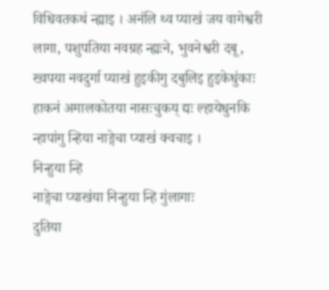विधिवतकथं न्ह्याइ । अनंलि थ्व प्याखं जय वागेश्वरी लागा, पशुपतिया नवग्रह न्ह्यःने, भुवनेश्वरी दबू, ख्वपया नवदुर्गा प्याखं हुइकीगु दबुलिइ हुइकेधुंकाः हाकनं अमालकोतया नासःचुकय् द्यः ल्हायेधुनकि न्हापांगु न्हिया नाङ्गेचा प्याखं क्वचाइ ।
निन्हुया न्हि
नाङ्गेचा प्याखंया निन्हुया न्हि गुंलागाः
दुतिया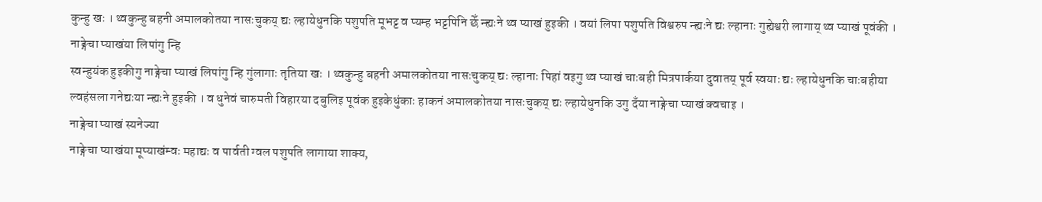कुन्हु खः । थ्वकुन्हु बहनी अमालकोतया नासःचुकय् द्यः ल्हायेधुनकि पशुपति मूभट्ट व प्यम्ह भट्टपिनि छेँ न्ह्यःने थ्व प्याखं हुइकी । वयां लिपा पशुपति विश्वरुप न्ह्यःने द्यः ल्हानाः गुह्येश्वरी लागाय् थ्व प्याखं पूवंकी ।
नाङ्गेचा प्याखंया लिपांगु न्हि
स्वन्हुयंक हुइकीगु नाङ्गेचा प्याखं लिपांगु न्हि गुंलागाः तृतिया खः । थ्वकुन्हु बहनी अमालकोतया नासःचुकय् द्यः ल्हानाः पिहां वइगु थ्व प्याखं चाःबही मित्रपार्कया दुवातय् पूर्व स्वयाः द्यः ल्हायेधुनकि चाःबहीया ल्वहंसला गनेद्यःया न्ह्यःने हुइकी । व धुनेवं चारुमती विहारया दबुलिइ पूवंक हुइकेधुंकाः हाकनं अमालकोतया नासःचुकय् द्यः ल्हायेधुनकि उगु दँया नाङ्गेचा प्याखं क्वचाइ ।
नाङ्गेचा प्याखं स्यनेज्या
नाङ्गेचा प्याखंया मूप्याखंम्वः महाद्यः व पार्वती ग्वल पशुपति लागाया शाक्य,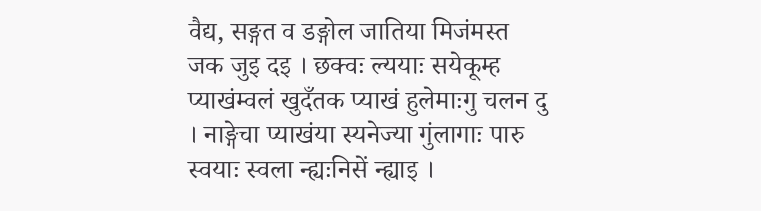वैद्य, सङ्गत व डङ्गोल जातिया मिजंमस्त जक जुइ दइ । छक्वः ल्ययाः सयेकूम्ह प्याखंम्वलं खुदँतक प्याखं हुलेमाःगु चलन दु । नाङ्गेचा प्याखंया स्यनेज्या गुंलागाः पारु स्वयाः स्वला न्ह्यःनिसें न्ह्याइ ।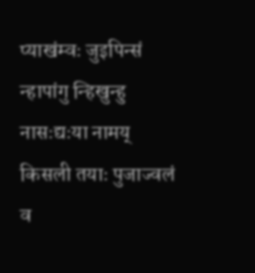प्याखंम्वः जुइपिन्सं न्हापांगु न्हिखुन्हु
नासःद्यःया नामय् किसली तयाः पुजाज्वलं व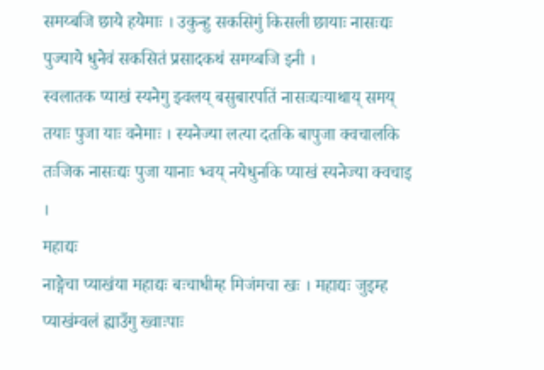समय्बजि छाये हयेमाः । उकुन्हु सकसिगुं किसली छायाः नासःद्यः पुज्याये धुनेवं सकसितं प्रसादकथं समय्बजि इनी ।
स्वलातक प्याखं स्यनेगु झ्वलय् बसुबारपतिं नासःद्यःयाथाय् समय् तयाः पुजा याः वनेमाः । स्यनेज्या लत्या दतकि बापुजा क्वचालकि तःजिक नासःद्यः पुजा यानाः भ्वय् नयेधुनकि प्याखं स्यनेज्या क्वचाइ ।
महाद्यः
नाङ्गेचा प्याखंया महाद्यः बःचाधीम्ह मिजंमचा खः । महाद्यः जुइम्ह प्याखंम्वलं ह्याउँगु ख्वाःपाः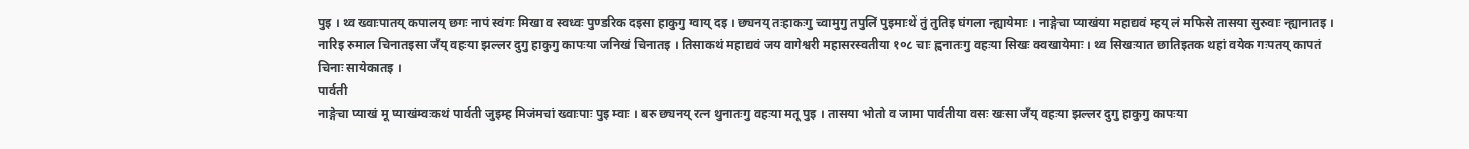पुइ । थ्व ख्वाःपातय् कपालय् छगः नापं स्वंगः मिखा व स्वध्वः पुण्डरिक दइसा हाकुगु ग्वाय् दइ । छ्यनय् तःहाकःगु च्वामुगु तपुलिं पुइमाःथें तुं तुतिइ घंगला न्ह्यायेमाः । नाङ्गेचा प्याखंया महाद्यवं म्हय् लं मफिसे तासया सुरुवाः न्ह्यानातइ । नारिइ रुमाल चिनातइसा जँय् वहःया झल्लर दुगु हाकुगु कापःया जनिखं चिनातइ । तिसाकथं महाद्यवं जय वागेश्वरी महासरस्वतीया १०८ चाः ह्वनातःगु वहःया सिखः क्वखायेमाः । थ्व सिखःयात छातिइतक थहां वयेक गःपतय् कापतं चिनाः सायेकातइ ।
पार्वती
नाङ्गेचा प्याखं मू प्याखंम्वःकथं पार्वती जुइम्ह मिजंमचां ख्वाःपाः पुइ म्वाः । बरु छ्यनय् रत्न थुनातःगु वहःया मतू पुइ । तासया भोतो व जामा पार्वतीया वसः खःसा जँय् वहःया झल्लर दुगु हाकुगु कापःया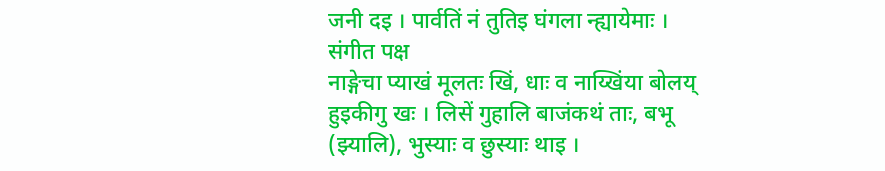जनी दइ । पार्वतिं नं तुतिइ घंगला न्ह्यायेमाः ।
संगीत पक्ष
नाङ्गेचा प्याखं मूलतः खिं, धाः व नाय्खिंया बोलय् हुइकीगु खः । लिसें गुहालि बाजंकथं ताः, बभू (झ्यालि), भुस्याः व छुस्याः थाइ ।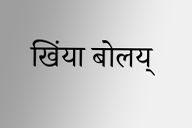खिंया बोलय्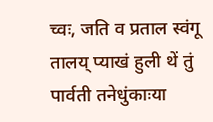च्वः, जति व प्रताल स्वंगू तालय् प्याखं हुली थें तुं पार्वती तनेधुंकाःया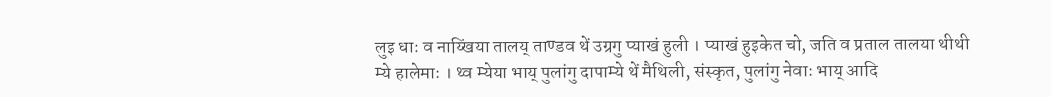लुइ धाः व नाय्खिंया तालय् ताण्डव थें उग्रगु प्याखं हुली । प्याखं हुइकेत चो, जति व प्रताल तालया थीथी म्ये हालेमाः । थ्व म्येया भाय् पुलांगु दापाम्ये थें मैथिली, संस्कृत, पुलांगु नेवाः भाय् आदि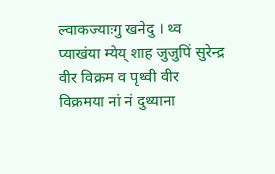ल्वाकज्याःगु खनेदु । थ्व प्याखंया म्येय् शाह जुजुपिं सुरेन्द्र वीर विक्रम व पृथ्वी वीर विक्रमया नां नं दुथ्याना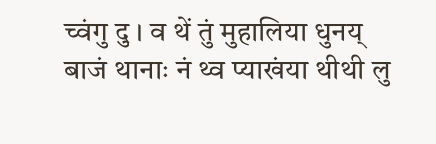च्वंगु दु । व थें तुं मुहालिया धुनय् बाजं थानाः नं थ्व प्याखंया थीथी लु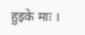हुइके माः ।